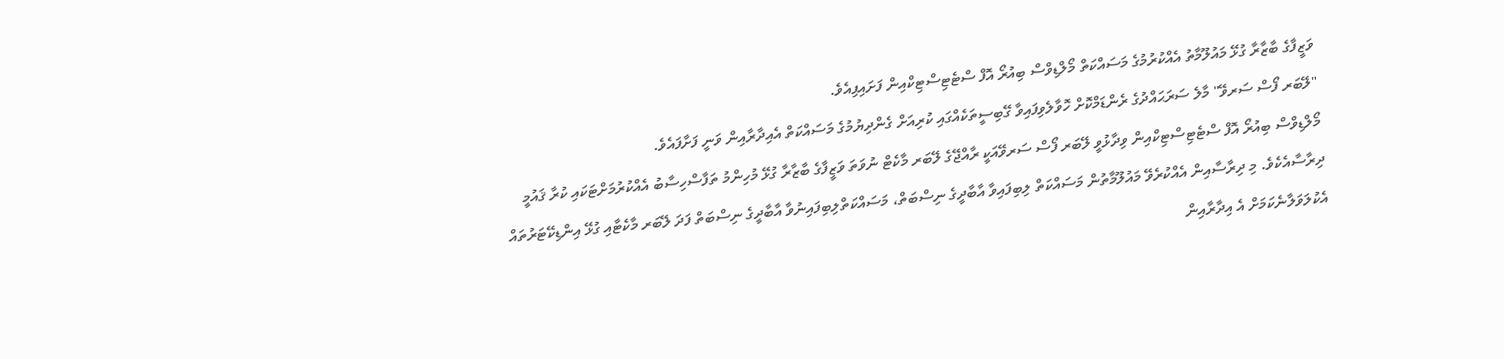ވަޒީފާގެ ބާޒާރާ ގުޅޭ މައުލޫމާތު އެއްކުރުމުގެ މަސައްކަތް މޯލްޑިވްސް ބިއުރޯ އޮފް ސްޓެޓިސްޓިކްއިން ފަށައިފިއެވެ.
"ލޭބަރ ފޯސް ސަރވޭ" މާލެ ސަރަޙައްދުގެ ރެންޑަމްކޮށް ހޮވާލެވިފައިވާ ގޭބިސީތަކެއްގައި ކުރިއަށް ގެންދިޔުމުގެ މަސައްކަތް އެއިދާރާއިން ވަނީ ފަށާފައެވެ.
މޯލްޑިވްސް ބިއުރޯ އޮފް ސްޓެޓިސްޓިކްއިން ވިދާޅުވީ ލޭބަރ ފޯސް ސަރވޭއަކީ ރާއްޖޭގެ ލޭބަރ މާކެޓް ނުވަތަ ވަޒީފާގެ ބާޒާރާ ގުޅޭ މުހިންމު ތަފާސްހިސާބު އެއްކުރުމަށްޓަކައި ކުރާ ޤައުމީ ދިރާސާއެކެވެ. މި ދިރާސާއިން އެއްކުރެވޭ މައުލޫމާތުން މަސައްކަތް ލިބިފައިވާ އާބާދީގެ ނިސްބަތް، މަސައްކަތްލިބިފައިނުވާ އާބާދީގެ ނިސްބަތް ފަދަ ލޭބަރ މާކެޓާއި ގުޅޭ އިންޑިކޭޓަރުތައް އެކުލަވަލާނެކަމަށް އެ އިދާރާއިން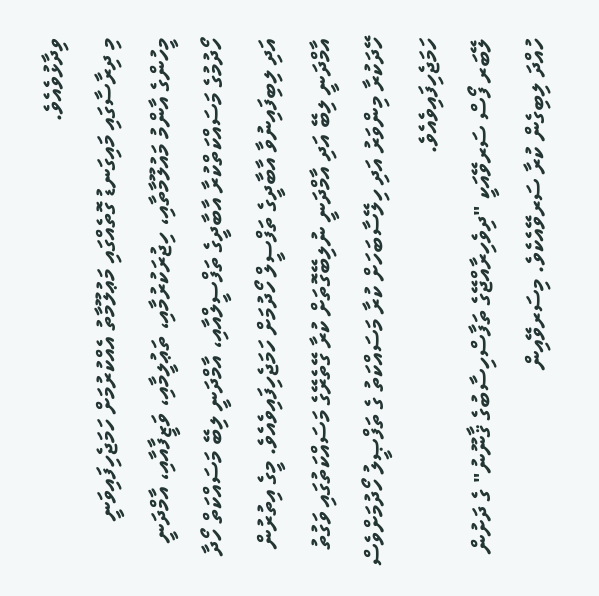ވިދާޅުވެއެވެ.
މި ދިރާސާގައި މައިގަނޑު ގޮތެއްގައި މަޢުލޫމާތު އެއްކުރުމަށް ހަމަޖެހިފައިވަނީ މީހުންގެ އާންމު މައުލޫމާތާއި، ހިޖުރަކުރުމާއި، ތަޢުލީމާއި، ވަޒީފާއާއި، އާމްދަނީ ހޯދުމުގެ މަސައްކަތްކުރާ އާބާދީގެ ތަފްސީލްއާއި، އާމްދަނީ ލިބޭ މަސައްކަތް ހޯދާ އަދި ލިބިފައިނުވާ އާބާދީގެ ތަފްސީލް ހޯދުމަށް ހަމަޖެހިފައިވެއެވެ. މީގެ އިތުރުން އާމްދަނީ ލިބޭ އަދި އާމްދަނީ ނުލިބޭގޮތަށް ކުރާ ގޭތެރޭގެ މަސައްކަތުގައި ވަގުތު ހޭދަކުރާ މިންވަރު އަދި ހިލޭސާބަހަށް ކުރާ މަސައްކަތު ގެ ތަފްޞީލު ހޯދުމަށްވެސް ހަމަޖެހިފައިވެއެވެ.
ލޭބަރ ފޯސް ސަރވޭއަކީ "ދިވެހިރާއްޖޭގެ ތަފާސްހިސާބުގެ ޤާނޫނު" ގެ ދަށުން ހުއްދަ ލިބިގެން ކުރާ ސަރވޭއެކެވެ. މިސަރވޭއިން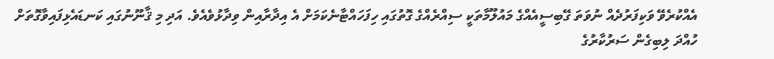އެއްކުރެވޭ ވަކިފަރުދެއް ނުވަތަ ގޭބިސީއެއްގެ މައުލޫމާތަކީ ސިއްރެއްގެ ގޮތުގައި ހިފަހައްޓާނެކަމަށް އެ އިދާރާއިން ވިދާޅުވެއެވެ. އަދި މި ޤާނޫނުގައި ކަނޑައެޅިފައިވާގޮތަށް ހުއްދަ ލިބިގެން ސަރުކާރުގެ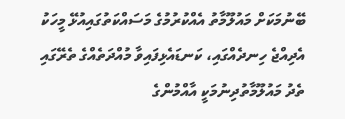ބޭނުމަކަށް މައުލޫމާތު އެއްކުރުމުގެ މަސައްކަތުގައިއުޅޭ މީހަކު އެދިއްޖެ ހިނދެއްގައި، ކަނޑައެޅިފައިވާ މުއްދަތެއްގެ ތެރޭގައި ތެދު މައުލޫމާތުދިނުމަކީ އާއްމުންގެ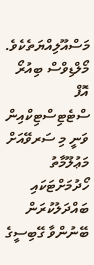މަސްއޫލިއްޔަތެކެވެ.
މޯލްޑިވްސް ބިއުރޯ އޮފް ސްޓެޓިސްޓިކްއިން ވަނީ މި ސަރވޭއަށް މަޢުލޫމާތު ހޯދުމަށްޓަކައި ބައްދަލުކުރަން ބޭނުންވާ ގޭބިސީގެ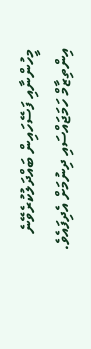މީހުންނާއި ފަސޭހައިން ބައްދަލުކުރެވޭނެ އިންތިޒާމް ހަމަޖައްސައި ދިނުމަށް އެދިފައެވެ.